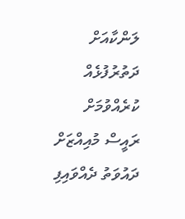ލަންކާއަށް ދަތުރުފުޅެއް ކުރެއްވުމަށް ރައީސް މުއިއްޒަށް ދައުވަތު ދެއްވައިފި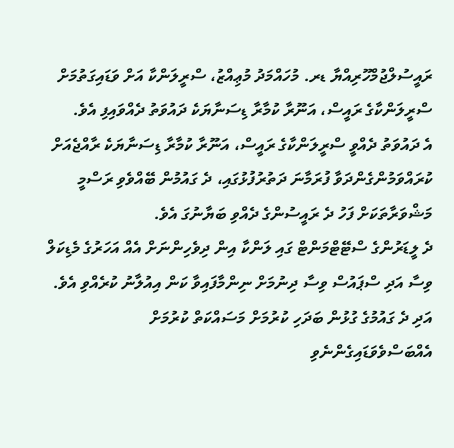ރައީސުލްޖުމްހޫރިއްޔާ ޑރ. މުހައްމަދު މުޢިއްޒު، ސްރީލަންކާ އަށް ވަޑައިގަތުމަށް ސްރީލަންކާގެ ރައީސް، އަނޫރާ ކުމާރާ ޑިސަނާޔަކެ ދައުވަތު ދެއްވައިފި އެވެ.
އެ ދައުވަތު ދެއްވީ ސްރީލަންކާގެ ރައީސް، އަނޫރާ ކުމާރާ ޑިސަނާޔަކެ ރާއްޖެއަށް ކުރައްވަމުންގެންދަވާ ފުރަމާނަ ދަތުރުފުޅުގައި، ދެ ގައުމުން ބޭއްވެވި ރަސްމީ މަޝްވަރާތަކަށް ފަހު ދެ ރައީސުންގެ ދެއްވި ބަޔާނުގަ އެވެ.
ދެ ލީޑަރުންގެ ސްޓޭޓްމަންޓް ގައި ލަންކާ އިން ދިވެހިންނަށް އެއް އަހަރުގެ މެޑިކަލް ވިސާ އަދި ސްޕައުސް ވިސާ ދިނުމަށް ނިންމާފައިވާ ކަން އިއުލާނު ކުރެއްވި އެވެ. އަދި ދެ ގައުމުގެ ގުޅުން ބަދަހި ކުރުމަށް މަސައްކަތް ކުރުމަށް އެއްބަސްވެވަޑައިގެންނެވި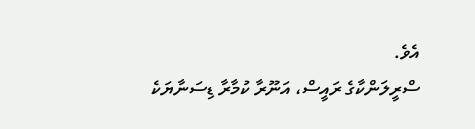އެވެ.
ސްރީލަންކާގެ ރައީސް، އަނޫރާ ކުމާރާ ޑިސަނާޔަކެ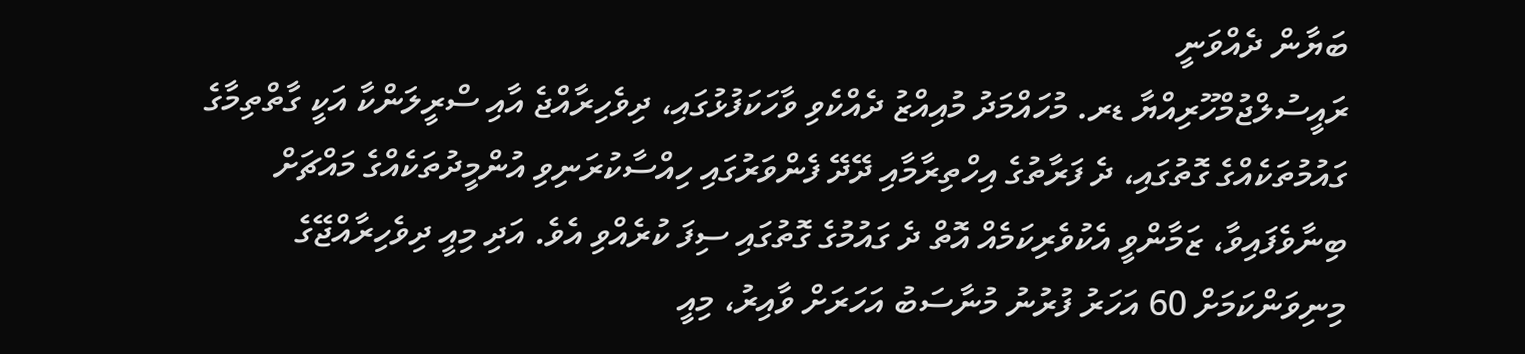ބަޔާން ދެއްވަނީ
ރައީސުލްޖުމްހޫރިއްޔާ ޑރ. މުހައްމަދު މުއިއްޒު ދެއްކެވި ވާހަކަފުޅުގައި، ދިވެހިރާއްޖެ އާއި ސްރީލަންކާ އަކީ ގާތްތިމާގެ ގައުމުތަކެއްގެ ގޮތުގައި، ދެ ފަރާތުގެ އިހްތިރާމާއި ދޭދޭ ފެންވަރުގައި ހިއްސާކުރަނިވި އުންމީދުތަކެއްގެ މައްޗަށް ބިނާވެފައިވާ، ޒަމާންވީ އެކުވެރިކަމެއް އޮތް ދެ ގައުމުގެ ގޮތުގައި ސިފަ ކުރެއްވި އެވެ. އަދި މިއީ ދިވެހިރާއްޖޭގެ މިނިވަންކަމަށް 60 އަހަރު ފުރުނު މުނާސަބު އަހަރަށް ވާއިރު، މިއީ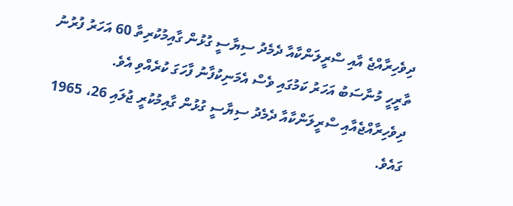ދިވެހިރާއްޖެ އާއި ސްރީލަންކާއާ ދެމެދު ސިޔާސީ ގުޅުން ގާއިމުކުރިތާ 60 އަހަރު ފުރުނު ތާރީހީ މުނާސަބު އަހަރު ކަމުގައި ވެސް އެމަނިކުފާނު ފާހަގަ ކުރެއްވި އެވެ.
ދިވެހިރާއްޖެއާއި ސްރީލަންކާއާ ދެމެދު ސިޔާސީ ގުޅުން ގާއިމުކުރީ ޖުލައި 26، 1965 ގައެވެ.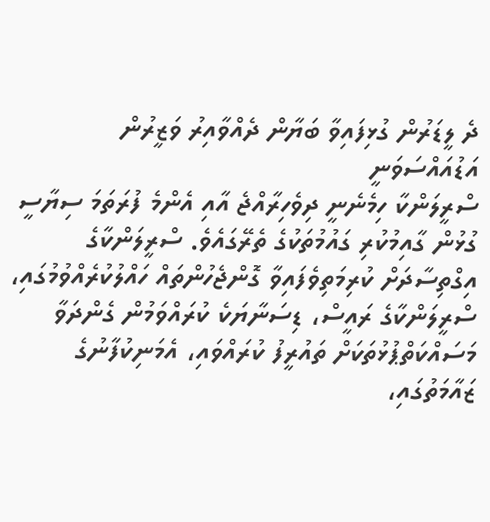ދެ ލީޑަރުން ގުޅިފައިވާ ބަޔާން ދެއްވާއިރު ވަޒީރުން އަޑުއައްސަވަނީ
ސްރީލަންކާ ހިމެނެނީ ދިވެހިރާއްޖެ އާއި އެންމެ ފުރަތަމަ ސިޔާސީ ގުޅުން ގާއިމުކުރި ގައުމުތަކުގެ ތެރޭގައެވެ. ސްރީލަންކާގެ އިގްތިސާދަށް ކުރިމަތިވެފައިވާ ގޮންޖެހުންތައް ހައްލުކުރެއްވުމުގައި، ސްރީލަންކާގެ ރައީސް، ޑިސަނާޔަކެ ކުރައްވަމުން ގެންދަވާ މަސައްކަތްޕުޅުތަކަށް ތައުރީފު ކުރައްވައި، އެމަނިކުފާނުގެ ޒައާމަތުގައި،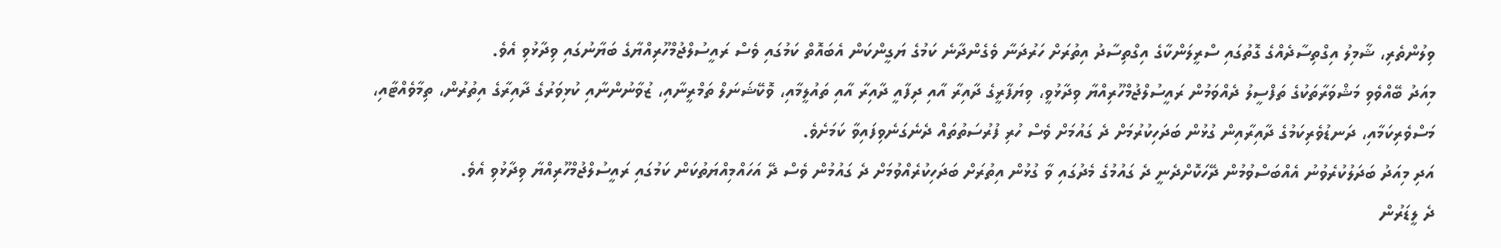ވިލުންތެރި، ޝާމިލު އިގްތިސާދެއްގެ ގޮތުގައި ސްރީލަންކާގެ އިގްތިސާދު އިތުރަށް ހަރުދަނާ ވެގެންދާނެ ކަމުގެ ޔަގީންކަން އެބައޮތް ކަމުގައި ވެސް ރައީސުލްޖުމްހޫރިއްޔާގެ ބަޔާނުގައި ވިދާޅުވި އެވެ.
މިއަދު ބޭއްވެވި މަޝްވަރާތަކުގެ ތަފްސީލު ދެއްވަމުން ރައީސުލްޖުމްހޫރިއްޔާ ވިދާޅުވީ، ވިޔަފާރީގެ ދާއިރާ އާއި ދިފާއީ ދާއިރާ އާއި ތައުލީމާއި، ވޮކޭޝަނަލް ތަމްރީނާއި، ޒުވާނުންނާއި ކުޅިވަރުގެ ދާއިރާގެ އިތުރުން، ތިމާވެއްޓާއި، މަސްވެރިކަމާއި، ދަނޑުވެރިކަމުގެ ދާއިރާއިން ގުޅުން ބަދަހިކުރުމަށް ދެ ގައުމަށް ވެސް ހުރި ފުރުސަތުތައް ދެނެގަނެވިފައިވާ ކަމަށެވެ.
އަދި މިއަދު ބަދަލުކުރެވުނު އެއްބަސްވުމުން ދޭހަކޮށްދެނީ ދެ ގައުމުގެ މެދުގައި ވާ ގުޅުން އިތުރަށް ބަދަހިކުރެއްވުމަށް ދެ ގައުމުން ވެސް ދޭ އަހައްމިއްޔަތުކަން ކަމުގައި ރައީސުލްޖުމްހޫރިއްޔާ ވިދާޅުވި އެވެ.
ދެ ލީޑަރުން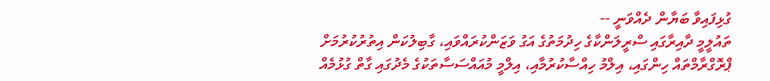ގުޅިފައިވާ ބަޔާން ދެއްވަނީ --
ތައުލީމީ ދާއިރާގައި ސްރީލަންކާގެ ހިދުމަތުގެ އަގު ވަޒަންކުރައްވައި، ގާބިލުކަން އިތުރުކުރުމަށް ޕްރޮގްރާމްތައް ހިންގައި، އިލްމު ހިއްސާކުރުމާއި، އިލްމީ މުއައްސަސާތަކުގެ މެދުގައި ގާތް ގުޅުމެއް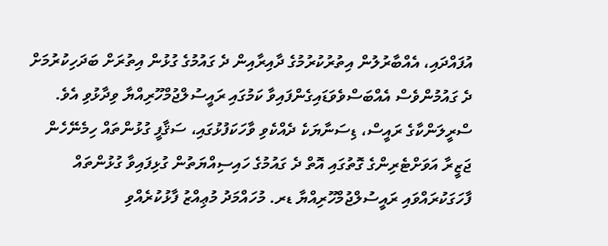އުފައްދައި، އެއްބާރުލުން އިތުރުކުރުމުގެ ދާއިރާއިން ދެ ގައުމުގެ ގުޅުން އިތުރަށް ބަދަހިކުރުމަށް ދެ ގައުމުންވެސް އެއްބަސްވެވަޑައިގެންފައިވާ ކަމުގައި ރައީސުލްޖުމްހޫރިއްޔާ ވިދާޅުވި އެވެ.
ސްރީލަންކާގެ ރައީސް، ޑިސަނާޔަކެ ދެއްކެވި ވާހަކަފުޅުގައި، ސަޤާފީ ގުޅުންތައް ހިމެނޭހެން ޖަޒީރާ އަވަށްޓެރިންގެ ގޮތުގައި އޮތް ދެ ގައުމުގެ ހައިސިއްޔަތުން ގުޅިފައިވާ ގުޅުންތައް ފާހަގަކުރައްވައި ރައީސުލްޖުމްހޫރިއްޔާ ޑރ. މުހައްމަދު މުޢިއްޒު ފާޅުކުރެއްވި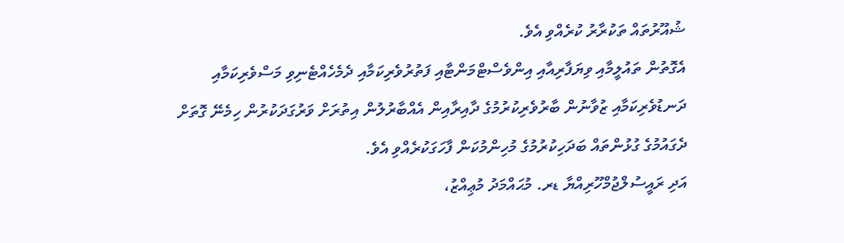ޝުއޫރުތައް ތަކުރާރު ކުރެއްވި އެވެ.
އެގޮތުން ތައުލީމާއި ވިޔަފާރިއާއި އިންވެސްޓްމަންޓާއި ފަތުރުވެރިކަމާއި ދެމެހެއްޓެނިވި މަސްވެރިކަމާއި ދަނޑުވެރިކަމާއި ޒުވާނުން ބާރުވެރިކުރުމުގެ ދާއިރާއިން އެއްބާރުލުން އިތުރަށް ވަރުގަދަކުރުން ހިމެނޭ ގޮތަށް ދެގައުމުގެ ގުޅުންތައް ބަދަހިކުރުމުގެ މުހިންމުކަން ފާހަގަކުރެއްވި އެވެ.
އަދި ރައީސުލްޖުމްހޫރިއްޔާ ޑރ. މުޙައްމަދު މުޢިއްޒު،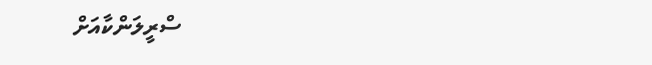ސްރީލަންކާއަށް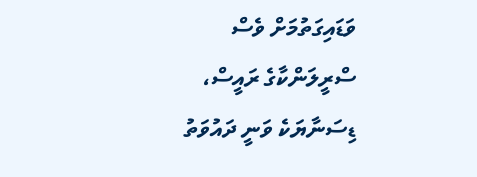ވަޑައިގަތުމަށް ވެސް ސްރީލަންކާގެ ރައީސް، ޑިސަނާޔަކެ ވަނީ ދައުވަތު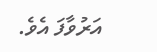އަރުވާފަ އެވެ.